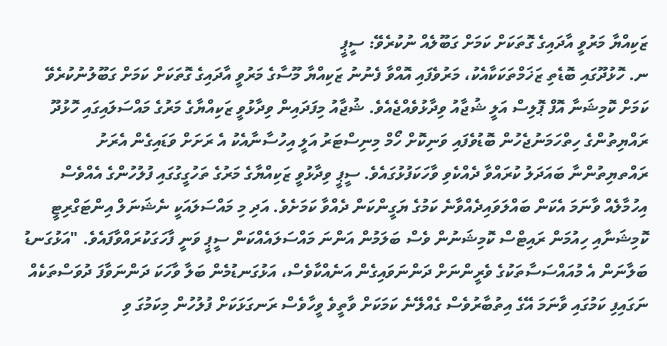ޒަކިއްޔާ މަރުވީ އާދައިގެ ގޮތަކަށް ކަމަށް ގަބޫލެއް ނުކުރެވޭ: ސީޕީ
ނ. ހޮޅުދޫގައި ބޮޑެތި ޒަޚަމްތަކަކާއެކު، މަރުވެފައި އޮއްވާ ފެނުނު ޒަކިއްޔާ މޫސާގެ މަރުވީ އާދައިގެ ގޮތަކަށް ކަމަށް ގަބޫލުނުކުރެވޭ ކަމަށް ކޮމިޝަނާ އޮފް ޕޮލިސް އަލީ ޝުޖާއު ވިދާޅުވެއްޖެއެވެ. ޝުޖާއު މިފަދައިން ވިދާޅުވީ ޒަކިއްޔާގެ މަރުގެ މައްސަލައިގައި ހޮޅުދޫ ރައްޔިތުންގެ ހިތްހަމަނުޖެހުން ބޮޑުވެފައި ވަނިކޮށް ހޯމް މިނިސްޓަރު އަލީ އިހުސާނާއެކު އެ ރަށަށް ވަޑައިގެން އެރަށު ރައްތޔިތުންނާ ބައަދަލު ކުރައްވާ ދެއްކެވި ވާހަކަފުޅުގައެވެ. ސީޕީ ވިދާޅުވީ ޒަކިއްޔާގެ މަރުގެ ތަހުގީގުގައި ފުލުހުންގެ އެއްވެސް އިހުމާލެއް ވާނަމަ އެކަން ބައްލަވައިދެއްވާނެ ކަމުގެ ޔަގީންކަން ދެއްވާ ކަމަށެވެ. އަދި މި މައްސަލައަކީ ނެޝަނަލް އިންޓަގްރިޓީ ކޮމިޝަނާއި ހިއުމަން ރައިޓްސް ކޮމިޝަނުން ވެސް ބަލަމުން އަންނަ މައްސަލައެއްކަން ސީޕީ ވަނީ ފާހަގަކުރައްވާފައެވެ. "އަޅުގަނޑު ބަލާނަން އެ މުއައްސަސާތަކުގެ ވެރީންނަށް ދަންނަވައިގެން އަނެއްކާވެސް، އަޅުގަނޑުމެން ބަލާ ވާހަކަ ދަންނަވާފަ ދުވަސްތަކެއް ނަގައިފި ކަމުގައި ވާނަމަ އޭގެ އިތުބާރުވެސް ގެއްލޭނެ ކަމަކަށް ވާތީވެ ވީހާވެސް ރަނގަޅަކަށް ފުލުހުން މިކަމުގަ ވި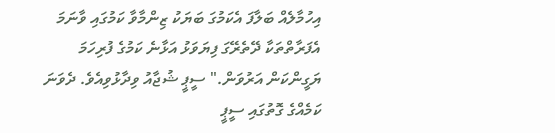އިހުމާލެއް ބަލާފަ އެކަމުގަ ބަޔަކު ޒިންމާވާ ކަމުގައި ވާނަމަ އެފަރާތްތަކާ ދޭތެރޭގަ ފިޔަވަޅު އަޅާނެ ކަމުގެ ފުރިހަމަ ޔަގީންކަން އަރުވަން." ސީޕީ ޝުޖާއު ވިދާޅުވިއެވެ. ދެވަނަ ކަމެއްގެ ގޮތުގައި ސީޕީ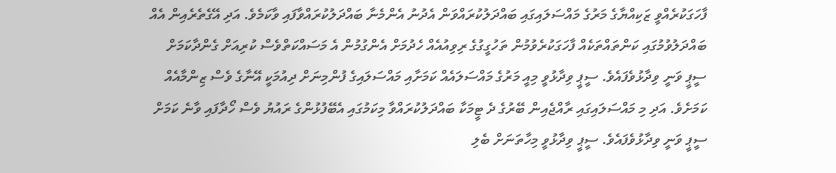ފާހަގަކުރެއްވީ ޒަކިއްޔާގެ މަރުގެ މައްސަލައިގައި ބައްދަލުކުރައްވަން އެދުނު އެންމެނާ ބައްދަލުކުރައްވާފައި ވާކަމެވެ. އަދި އޭގެތެރެއިން އެއް ބައްދަލުވުމުގައި ކަންތައްތަކެއް ފާހަގަކުރެވުމުން ތަހުގީގުގެ ރިވިއުއެއް ހެދުމަށް އެންގުމުން އެ މަސައްކަތްވެސް ކުރިއަށް ގެންދާކަމަށް ސީޕީ ވަނީ ވިދާޅުވެފައެވެ. ސީޕީ ވިދާޅުވީ މިއީ މަރުގެ މައްސަލައެއް ކަމަށާއި މައްސަލައިގެ ފުންމިނަށް ދިއުމަކީ އޭނާގެ ވެސް ޒިންމާއެއް ކަމަށެވެ. އަދި މި މައްސަލައިގައި ރާއްޖެއިން ބޭރުގެ ދެ ޓީމަކާ ބައްދަލުކުރައްވާ މިކަމުގައި އެބޭފުޅުންގެ ރައުޔު ވެސް ހޯދާފައި ވާނެ ކަމަށް ސީޕީ ވަނީ ވިދާޅުވެފައެވެ. ސީޕީ ވިދާޅުވީ މިހާތަނަށް ބެލި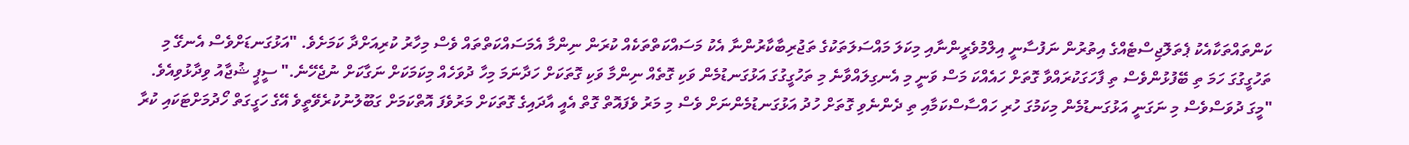ކަންތައްތަކާއެކު ޕެތަލޮޖިސްޓެއްގެ އިތުރުން ނަފުސާނީ އިލްމުވެރީންނާއި މިކަލަ މައްސަލަތަކުގެ ތަޖުރިބާކާރުންނާ އެކު މަސައްކަތްތަކެއް ކުރަން ނިންމާ އެމަސައްކަތްތައް ވެސް މިހާރު ކުރިއަށްދާ ކަމަށެވެ. "އަޅުގަނޑަށްވެސް އެނގޭ މި ތަހުގީގުގަ ހަމަ ތި ބޭފުޅުންވެސް ތި ފާހަގަކުރައްވާ ގޮތަށް ހައެއްކަ މަސް ވަނީ މި އެނގިލައްވާނެ މި ތަހުގީގުގަ އަޅުގަނޑުމެން ވަކި ގޮތެއް ނިންމާ ވަކި ގޮތަކަށް ހަދާނަމަ މިހާ ދުވަހެއް މިކަމަކަށް ނަގާކަށް ނުޖެހޭނެ." ސީޕީ ޝުޖާއު ވިދާޅުވިއެވެ. "މީގަ ދުވަސްވެސް މި ނަގަނީ އަޅުގަނޑުމެން މިކަމުގަ ހުރި ހައްސާސްކަމާއި ތި ދެންނެވި ގޮތަށް ހުދު އަޅުގަނޑުމެންނަށް ވެސް މި މަރު ވެފައޮތް ގޮތް އެއީ އާދައިގެ ގޮތަކަށް މަރުވެފަ އޮތްކަމަށް ގަބޫލުނުކުރެވޭތީވެ އޭގެ ހަގީގަތް ހޯދުމަށްޓަކައި ކުރާ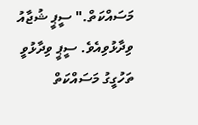މަސައްކަތް." ސީޕީ ޝުޖާއު ވިދާޅުވިއެވެ. ސީޕީ ވިދާޅުވީ ތަހުގީގު މަސައްކަތް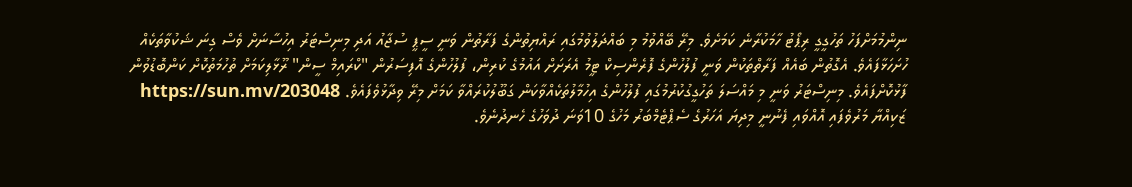ނިންމުމަށްފަހު ތަހުގީގީ ރިޕޯޓު ހާމަކުރާނެ ކަމަށެވެ. މިރޭ ބޭއްވުމު މި ބައްދަލުވުމުގައި ރައްޔިތުންގެ ފަރާތުން ވަނީ ސީޕީ ސުޖާއު އަދި މިނިސްޓަރު އިހުސާނަށް ވެސް ގިނަ ޝަކުވާތަކެއް ހުށަހަޅާފައެވެ. އެގޮތުން ބައެއް ފަރާތްތަކުން ވަނީ ފުލުހުންގެ ފޮރެންސިކް ޓީމު އެރަށަށް އައުމުގެ ކުރިން، ފުލުހުންގެ އޮފިސަރުން "ކްރައިމް ސީން" ރޫޅާލިކަމަށް ތުހުމަތުކޮށް ކަންބޮޑުވުން ފާޅުކޮށްފައެވެ. މިނިސްޓަރު ވަނީ މި މައްސަލަ ތަހުގީގުކުރުމުގައި ފުލުހުންގެ އިހުމާލުތަކެއްވާކަން ގަބޫލުކުރައްވާ ކަމަށް މިރޭ ވިދާޅުވެފައެވެ. https://sun.mv/203048 ޒަކިއްޔާ މަރުވެފައި އޮއްވައި ފެނުނީ މިދިޔަ އަހަރުގެ ސެޕްޓެމްބަރު މަހުގެ 10ވަނަ ދުވަހުގެ ހެނދުނެވެ.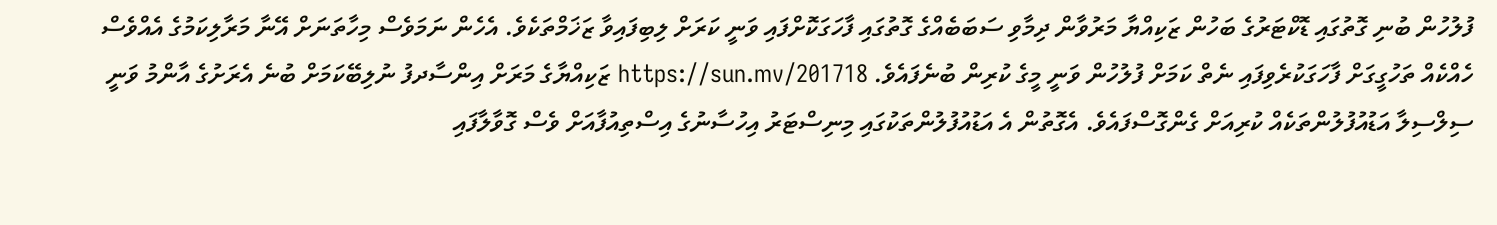ފުލުހުން ބުނި ގޮތުގައި ޑޮކްޓަރުގެ ބަހުން ޒަކިއްޔާ މަރުވާން ދިމާވި ސަބަބެއްގެ ގޮތުގައި ފާހަގަކޮށްފައި ވަނީ ކަރަށް ލިބިފައިވާ ޒަޚަމްތަކެވެ. އެހެން ނަމަވެސް މިހާތަނަށް އޭނާ މަރާލިކަމުގެ އެއްވެސް ހެއްކެއް ތަހުގީގަށް ފާހަގަކުރެވިފައި ނެތް ކަމަށް ފުލުހުން ވަނީ މީގެ ކުރިން ބުނެފައެވެ. https://sun.mv/201718 ޒަކިއްޔާގެ މަރަށް އިންސާދފު ނުލިބޭކަމަށް ބުނެ އެރަށުގެ އާންމު ވަނީ ސިލްސިލާ އަޑުއުފުލުންތަކެއް ކުރިއަށް ގެންގޮސްފައެވެ. އެގޮތުން އެ އަޑުއުފުލުންތަކުގައި މިނިސްޓަރު އިހުސާނުގެ އިސްތިއުފާއަށް ވެސް ގޮވާލާފައި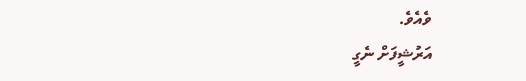ވެއެވެ.
އަރުޝީފަށް ނެގީ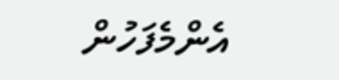އެންމެފަހުން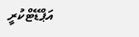އަޕްޑޭޓްކުރީ